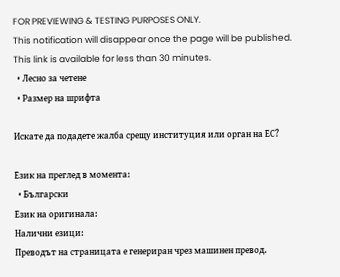FOR PREVIEWING & TESTING PURPOSES ONLY.
This notification will disappear once the page will be published.
This link is available for less than 30 minutes.
  • Лесно за четене
  • Размер на шрифта

Искате да подадете жалба срещу институция или орган на ЕС?

Език на преглед в момента:
  • Български
Език на оригинала:
Налични езици:
Преводът на страницата е генериран чрез машинен превод.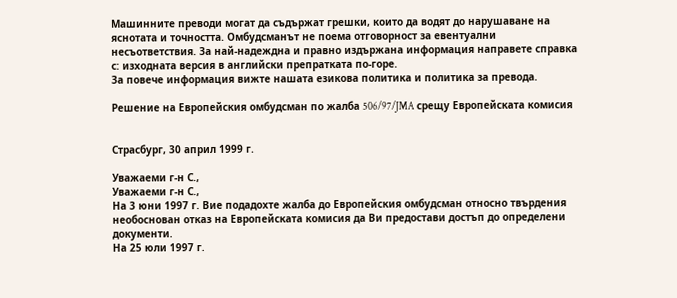Машинните преводи могат да съдържат грешки, които да водят до нарушаване на яснотата и точността. Омбудсманът не поема отговорност за евентуални несъответствия. За най-надеждна и правно издържана информация направете справка с: изходната версия в английски препратката по-горе.
За повече информация вижте нашата езикова политика и политика за превода.

Решение на Европейския омбудсман по жалба 506/97/JMA срещу Европейската комисия


Страсбург, 30 април 1999 г.

Уважаеми г-н С.,
Уважаеми г-н С.,
На 3 юни 1997 г. Вие подадохте жалба до Европейския омбудсман относно твърдения необоснован отказ на Европейската комисия да Ви предостави достъп до определени документи.
На 25 юли 1997 г.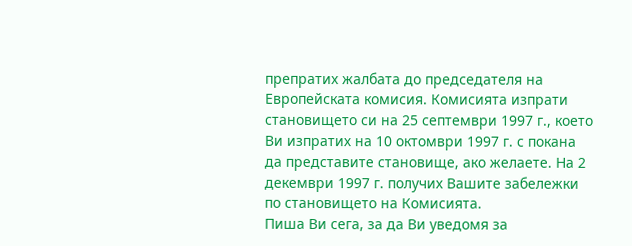препратих жалбата до председателя на Европейската комисия. Комисията изпрати становището си на 25 септември 1997 г., което Ви изпратих на 10 октомври 1997 г. с покана да представите становище, ако желаете. На 2 декември 1997 г. получих Вашите забележки по становището на Комисията.
Пиша Ви сега, за да Ви уведомя за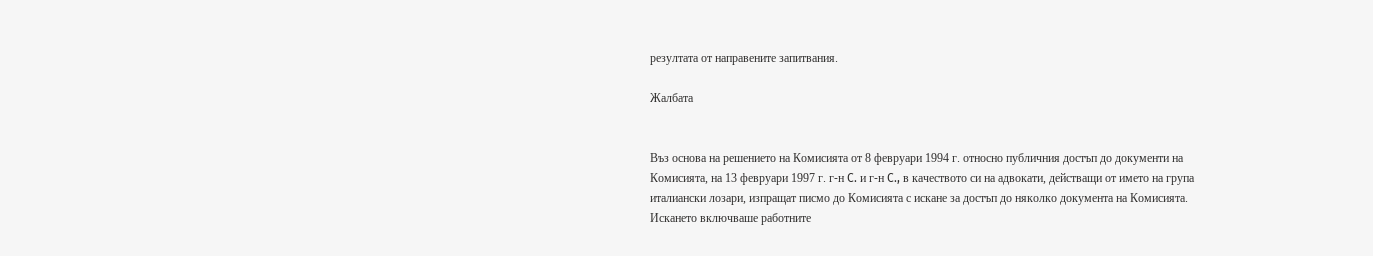резултата от направените запитвания.

Жалбата


Въз основа на решението на Комисията от 8 февруари 1994 г. относно публичния достъп до документи на Комисията, на 13 февруари 1997 г. г‐н C. и г‐н C., в качеството си на адвокати, действащи от името на група италиански лозари, изпращат писмо до Комисията с искане за достъп до няколко документа на Комисията. Искането включваше работните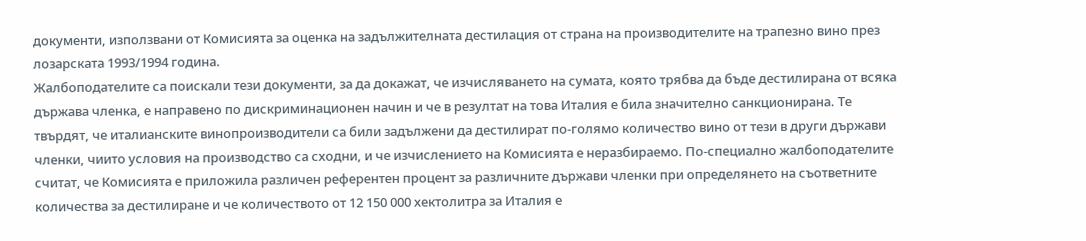документи, използвани от Комисията за оценка на задължителната дестилация от страна на производителите на трапезно вино през лозарската 1993/1994 година.
Жалбоподателите са поискали тези документи, за да докажат, че изчисляването на сумата, която трябва да бъде дестилирана от всяка държава членка, е направено по дискриминационен начин и че в резултат на това Италия е била значително санкционирана. Те твърдят, че италианските винопроизводители са били задължени да дестилират по-голямо количество вино от тези в други държави членки, чиито условия на производство са сходни, и че изчислението на Комисията е неразбираемо. По-специално жалбоподателите считат, че Комисията е приложила различен референтен процент за различните държави членки при определянето на съответните количества за дестилиране и че количеството от 12 150 000 хектолитра за Италия е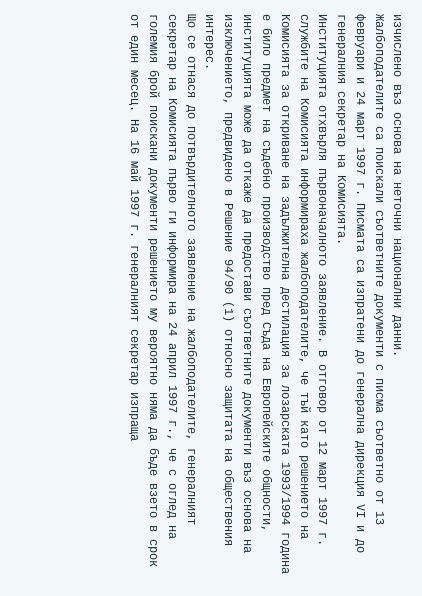изчислено въз основа на неточни национални данни.
Жалбоподателите са поискали съответните документи с писма съответно от 13 февруари и 24 март 1997 г. Писмата са изпратени до генерална дирекция VI и до генералния секретар на Комисията.
Институцията отхвърля първоначалното заявление. В отговор от 12 март 1997 г. службите на Комисията информираха жалбоподателите, че тъй като решението на Комисията за откриване на задължителна дестилация за лозарската 1993/1994 година е било предмет на съдебно производство пред Съда на Европейските общности, институцията може да откаже да предостави съответните документи въз основа на изключението, предвидено в Решение 94/90 (1) относно защитата на обществения интерес.
Що се отнася до потвърдителното заявление на жалбоподателите, генералният секретар на Комисията първо ги информира на 24 април 1997 г., че с оглед на големия брой поискани документи решението му вероятно няма да бъде взето в срок от един месец. На 16 май 1997 г. генералният секретар изпраща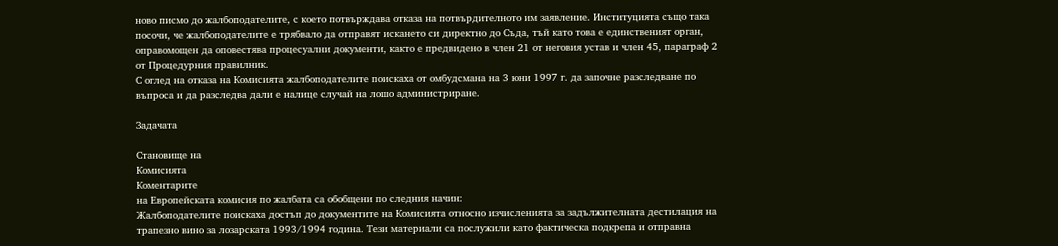ново писмо до жалбоподателите, с което потвърждава отказа на потвърдителното им заявление. Институцията също така посочи, че жалбоподателите е трябвало да отправят искането си директно до Съда, тъй като това е единственият орган, оправомощен да оповестява процесуални документи, както е предвидено в член 21 от неговия устав и член 45, параграф 2 от Процедурния правилник.
С оглед на отказа на Комисията жалбоподателите поискаха от омбудсмана на 3 юни 1997 г. да започне разследване по въпроса и да разследва дали е налице случай на лошо администриране.

Задачата

Становище на
Комисията
Коментарите
на Европейската комисия по жалбата са обобщени по следния начин:
Жалбоподателите поискаха достъп до документите на Комисията относно изчисленията за задължителната дестилация на трапезно вино за лозарската 1993/1994 година. Тези материали са послужили като фактическа подкрепа и отправна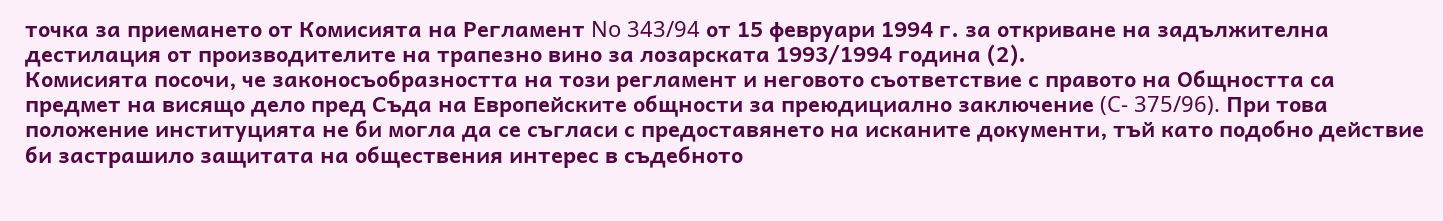точка за приемането от Комисията на Регламент No 343/94 от 15 февруари 1994 г. за откриване на задължителна дестилация от производителите на трапезно вино за лозарската 1993/1994 година (2).
Комисията посочи, че законосъобразността на този регламент и неговото съответствие с правото на Общността са предмет на висящо дело пред Съда на Европейските общности за преюдициално заключение (C- 375/96). При това положение институцията не би могла да се съгласи с предоставянето на исканите документи, тъй като подобно действие би застрашило защитата на обществения интерес в съдебното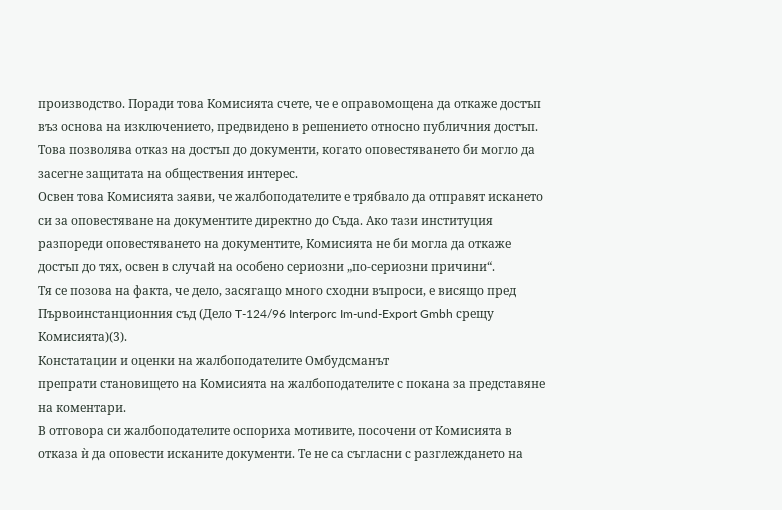производство. Поради това Комисията счете, че е оправомощена да откаже достъп въз основа на изключението, предвидено в решението относно публичния достъп. Това позволява отказ на достъп до документи, когато оповестяването би могло да засегне защитата на обществения интерес.
Освен това Комисията заяви, че жалбоподателите е трябвало да отправят искането си за оповестяване на документите директно до Съда. Ако тази институция разпореди оповестяването на документите, Комисията не би могла да откаже достъп до тях, освен в случай на особено сериозни „по-сериозни причини“.
Тя се позова на факта, че дело, засягащо много сходни въпроси, е висящо пред Първоинстанционния съд (Дело T-124/96 Interporc Im-und-Export Gmbh срещу Комисията)(3).
Констатации и оценки на жалбоподателите Омбудсманът
препрати становището на Комисията на жалбоподателите с покана за представяне на коментари.
В отговора си жалбоподателите оспориха мотивите, посочени от Комисията в отказа ѝ да оповести исканите документи. Те не са съгласни с разглеждането на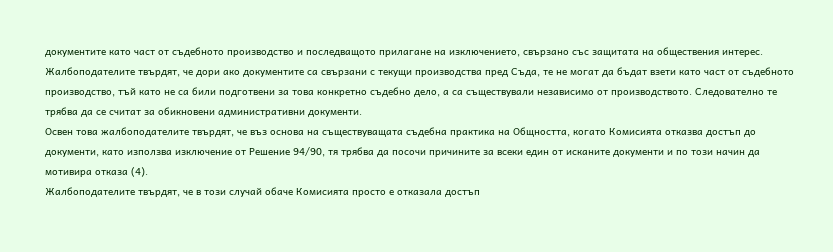документите като част от съдебното производство и последващото прилагане на изключението, свързано със защитата на обществения интерес. Жалбоподателите твърдят, че дори ако документите са свързани с текущи производства пред Съда, те не могат да бъдат взети като част от съдебното производство, тъй като не са били подготвени за това конкретно съдебно дело, а са съществували независимо от производството. Следователно те трябва да се считат за обикновени административни документи.
Освен това жалбоподателите твърдят, че въз основа на съществуващата съдебна практика на Общността, когато Комисията отказва достъп до документи, като използва изключение от Решение 94/90, тя трябва да посочи причините за всеки един от исканите документи и по този начин да мотивира отказа (4).
Жалбоподателите твърдят, че в този случай обаче Комисията просто е отказала достъп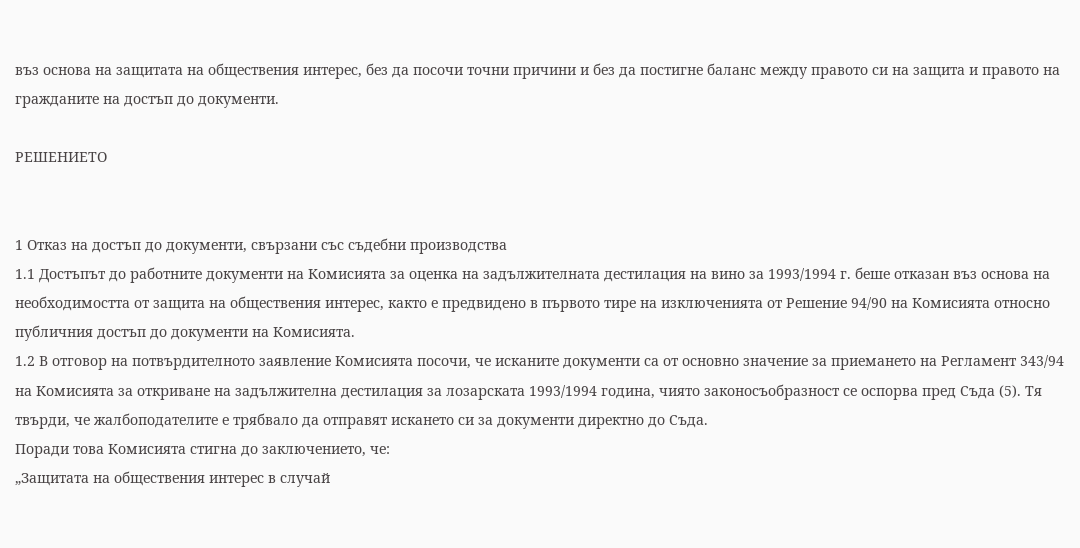въз основа на защитата на обществения интерес, без да посочи точни причини и без да постигне баланс между правото си на защита и правото на гражданите на достъп до документи.

РЕШЕНИЕТО


1 Отказ на достъп до документи, свързани със съдебни производства
1.1 Достъпът до работните документи на Комисията за оценка на задължителната дестилация на вино за 1993/1994 г. беше отказан въз основа на необходимостта от защита на обществения интерес, както е предвидено в първото тире на изключенията от Решение 94/90 на Комисията относно публичния достъп до документи на Комисията.
1.2 В отговор на потвърдителното заявление Комисията посочи, че исканите документи са от основно значение за приемането на Регламент 343/94 на Комисията за откриване на задължителна дестилация за лозарската 1993/1994 година, чиято законосъобразност се оспорва пред Съда (5). Тя твърди, че жалбоподателите е трябвало да отправят искането си за документи директно до Съда.
Поради това Комисията стигна до заключението, че:
„Защитата на обществения интерес в случай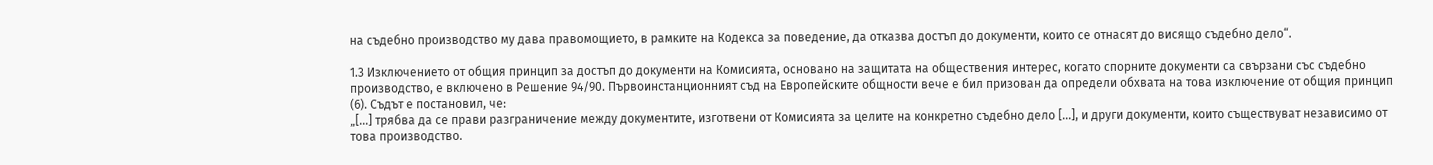на съдебно производство му дава правомощието, в рамките на Кодекса за поведение, да отказва достъп до документи, които се отнасят до висящо съдебно дело“.

1.3 Изключението от общия принцип за достъп до документи на Комисията, основано на защитата на обществения интерес, когато спорните документи са свързани със съдебно производство, е включено в Решение 94/90. Първоинстанционният съд на Европейските общности вече е бил призован да определи обхвата на това изключение от общия принцип (6). Съдът е постановил, че:
„[...] трябва да се прави разграничение между документите, изготвени от Комисията за целите на конкретно съдебно дело [...], и други документи, които съществуват независимо от това производство.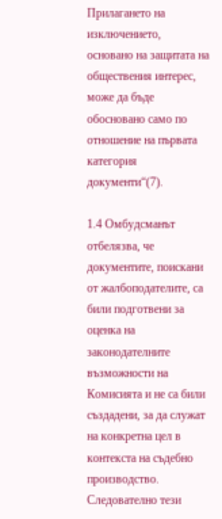Прилагането на изключението, основано на защитата на обществения интерес, може да бъде обосновано само по отношение на първата категория документи“(7).

1.4 Омбудсманът отбелязва, че документите, поискани от жалбоподателите, са били подготвени за оценка на законодателните възможности на Комисията и не са били създадени, за да служат на конкретна цел в контекста на съдебно производство. Следователно тези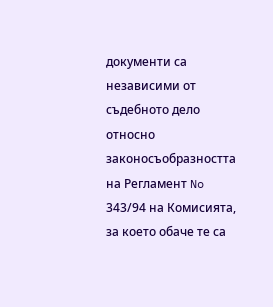документи са независими от съдебното дело относно законосъобразността на Регламент No 343/94 на Комисията, за което обаче те са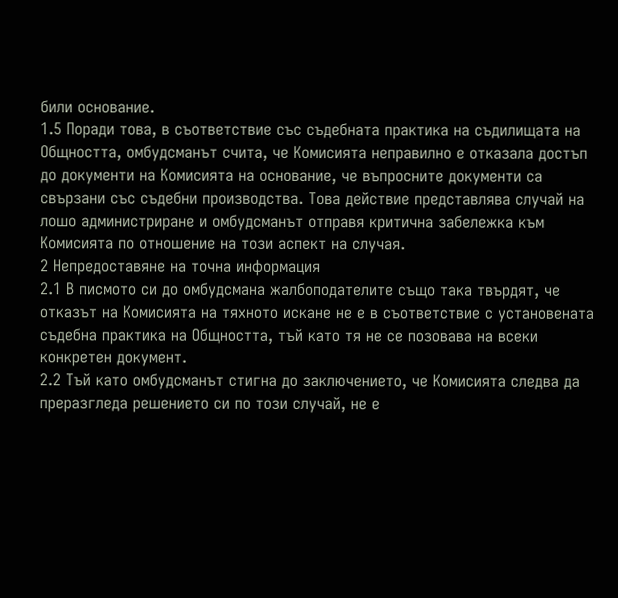били основание.
1.5 Поради това, в съответствие със съдебната практика на съдилищата на Общността, омбудсманът счита, че Комисията неправилно е отказала достъп до документи на Комисията на основание, че въпросните документи са свързани със съдебни производства. Това действие представлява случай на лошо администриране и омбудсманът отправя критична забележка към Комисията по отношение на този аспект на случая.
2 Непредоставяне на точна информация
2.1 В писмото си до омбудсмана жалбоподателите също така твърдят, че отказът на Комисията на тяхното искане не е в съответствие с установената съдебна практика на Общността, тъй като тя не се позовава на всеки конкретен документ.
2.2 Тъй като омбудсманът стигна до заключението, че Комисията следва да преразгледа решението си по този случай, не е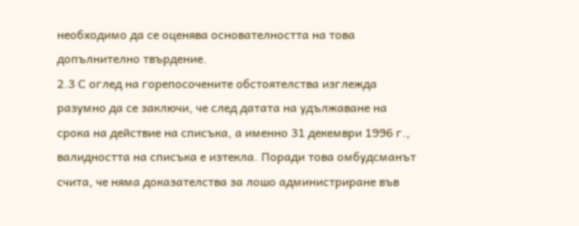необходимо да се оценява основателността на това допълнително твърдение.
2.3 С оглед на горепосочените обстоятелства изглежда разумно да се заключи, че след датата на удължаване на срока на действие на списъка, а именно 31 декември 1996 г., валидността на списъка е изтекла. Поради това омбудсманът счита, че няма доказателства за лошо администриране във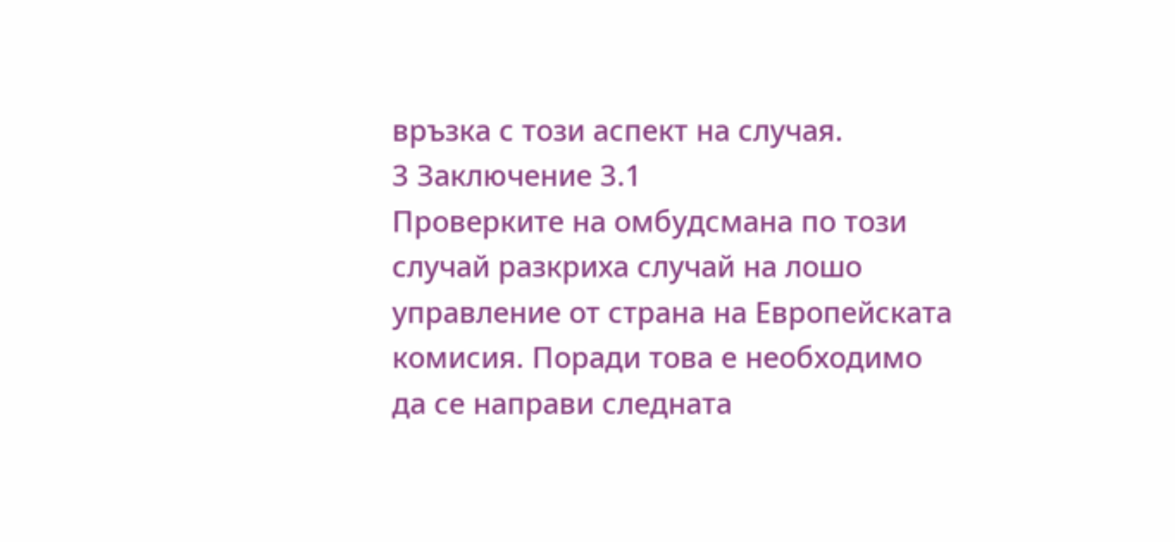връзка с този аспект на случая.
3 Заключение 3.1
Проверките на омбудсмана по този случай разкриха случай на лошо управление от страна на Европейската комисия. Поради това е необходимо да се направи следната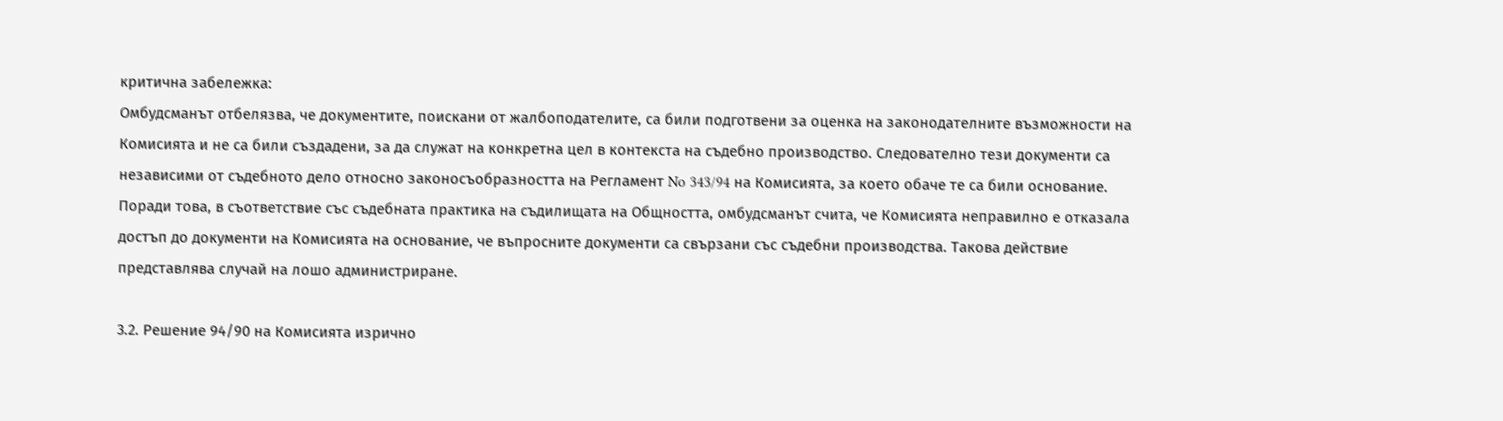критична забележка:
Омбудсманът отбелязва, че документите, поискани от жалбоподателите, са били подготвени за оценка на законодателните възможности на Комисията и не са били създадени, за да служат на конкретна цел в контекста на съдебно производство. Следователно тези документи са независими от съдебното дело относно законосъобразността на Регламент No 343/94 на Комисията, за което обаче те са били основание.
Поради това, в съответствие със съдебната практика на съдилищата на Общността, омбудсманът счита, че Комисията неправилно е отказала достъп до документи на Комисията на основание, че въпросните документи са свързани със съдебни производства. Такова действие представлява случай на лошо администриране.

3.2. Решение 94/90 на Комисията изрично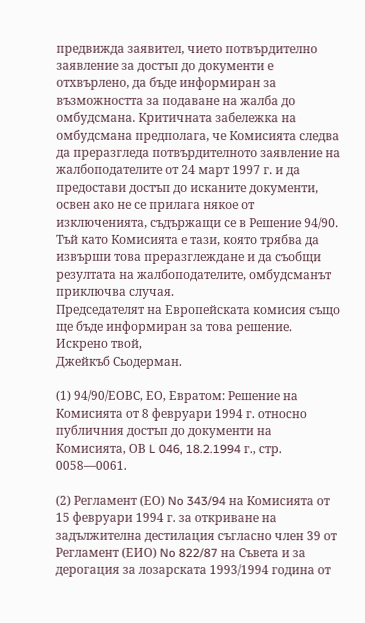предвижда заявител, чието потвърдително заявление за достъп до документи е отхвърлено, да бъде информиран за възможността за подаване на жалба до омбудсмана. Критичната забележка на омбудсмана предполага, че Комисията следва да преразгледа потвърдителното заявление на жалбоподателите от 24 март 1997 г. и да предостави достъп до исканите документи, освен ако не се прилага някое от изключенията, съдържащи се в Решение 94/90. Тъй като Комисията е тази, която трябва да извърши това преразглеждане и да съобщи резултата на жалбоподателите, омбудсманът приключва случая.
Председателят на Европейската комисия също ще бъде информиран за това решение.
Искрено твой,
Джейкъб Сьодерман.

(1) 94/90/ЕОВС, ЕО, Евратом: Решение на Комисията от 8 февруари 1994 г. относно публичния достъп до документи на Комисията, ОВ L 046, 18.2.1994 г., стр. 0058—0061.

(2) Регламент (ЕО) No 343/94 на Комисията от 15 февруари 1994 г. за откриване на задължителна дестилация съгласно член 39 от Регламент (ЕИО) No 822/87 на Съвета и за дерогация за лозарската 1993/1994 година от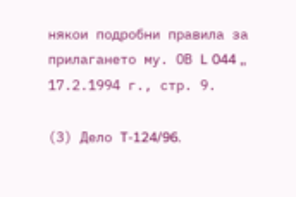някои подробни правила за прилагането му. ОВ L 044 ,, 17.2.1994 г., стр. 9.

(3) Дело T-124/96.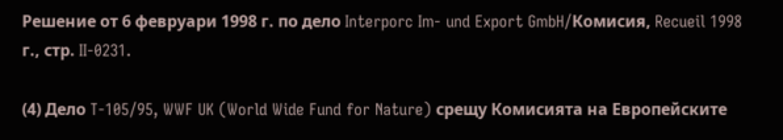Решение от 6 февруари 1998 г. по дело Interporc Im- und Export GmbH/Комисия, Recueil 1998 г., стр. II-0231.

(4) Дело T-105/95, WWF UK (World Wide Fund for Nature) срещу Комисията на Европейските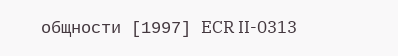общности [1997] ECR II-0313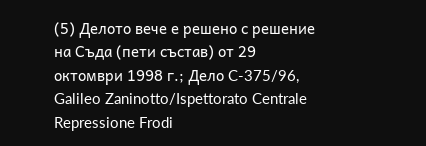(5) Делото вече е решено с решение на Съда (пети състав) от 29 октомври 1998 г.; Дело C-375/96, Galileo Zaninotto/Ispettorato Centrale Repressione Frodi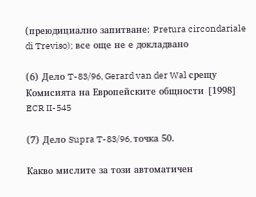(преюдициално запитване: Pretura circondariale di Treviso); все още не е докладвано

(6) Дело T-83/96, Gerard van der Wal срещу Комисията на Европейските общности [1998] ECR II-545

(7) Дело Supra T-83/96, точка 50.

Какво мислите за този автоматичен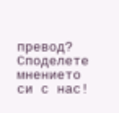превод? Споделете мнението си с нас!